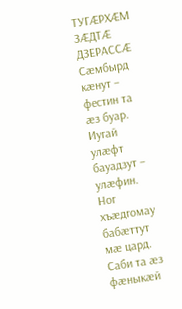ТУГÆРХÆМ ЗÆДТÆ
ДЗЕРАССÆ
Сæмбырд кæнут – фестин та æз буар.
Иугай улæфт бауадзут – улæфин.
Ног хъæдгомау бабæттут мæ цард.
Саби та æз фæныкæй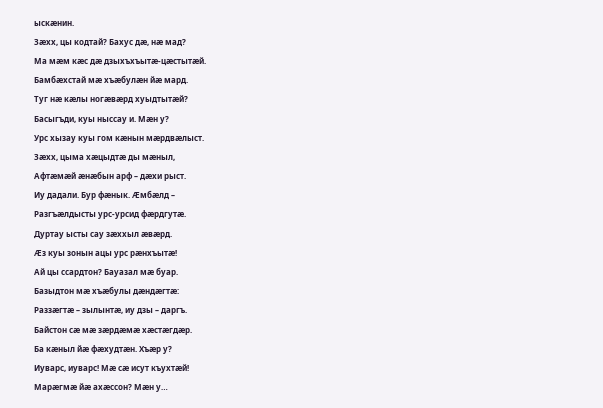ыскæнин.
Зæхх, цы кодтай? Бахус дæ, нæ мад?
Ма мæм кæс дæ дзыхъхъытæ-цæстытæй.
Бамбæхстай мæ хъæбулæн йæ мард.
Туг нæ кæлы ногæвæрд хуыдтытæй?
Басыгъди, куы ныссау и. Мæн у?
Урс хызау куы гом кæнын мæрдвæлыст.
Зæхх, цыма хæцыдтæ ды мæныл,
Афтæмæй æнæбын арф – дæхи рыст.
Иу дадали. Бур фæнык. Æмбæлд –
Разгъæлдысты урс-урсид фæрдгутæ.
Дуртау ысты сау зæххыл æвæрд.
Æз куы зонын ацы урс рæнхъытæ!
Ай цы ссардтон? Бауазал мæ буар.
Базыдтон мæ хъæбулы дæндæгтæ:
Раззæгтæ – зылынтæ, иу дзы – даргъ.
Байстон сæ мæ зæрдæмæ хæстæгдæр.
Ба кæныл йæ фæхудтæн. Хъæр у?
Иуварс, иуварс! Мæ сæ исут къухтæй!
Марæгмæ йæ ахæссон? Мæн у…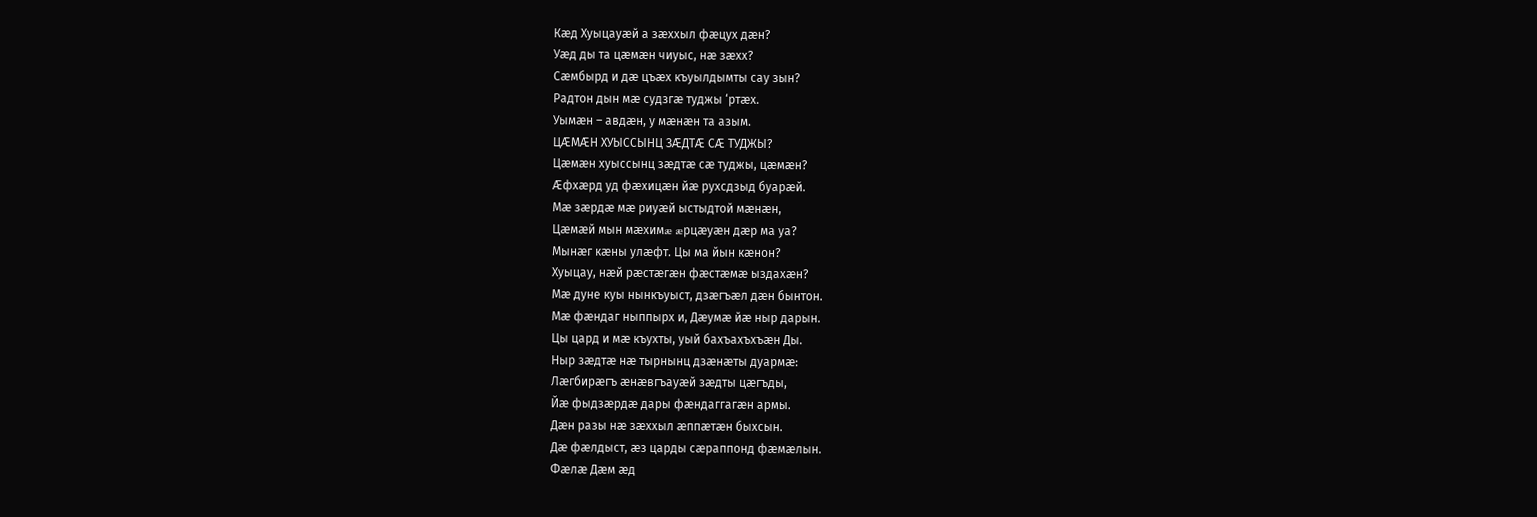Кæд Хуыцауæй а зæххыл фæцух дæн?
Уæд ды та цæмæн чиуыс, нæ зæхх?
Сæмбырд и дæ цъæх къуылдымты сау зын?
Радтон дын мæ судзгæ туджы ‘ртæх.
Уымæн – авдæн, у мæнæн та азым.
ЦÆМÆН ХУЫССЫНЦ ЗÆДТÆ СÆ ТУДЖЫ?
Цæмæн хуыссынц зæдтæ сæ туджы, цæмæн?
Æфхæрд уд фæхицæн йæ рухсдзыд буарæй.
Мæ зæрдæ мæ риуæй ыстыдтой мæнæн,
Цæмæй мын мæхимæ æрцæуæн дæр ма уа?
Мынæг кæны улæфт. Цы ма йын кæнон?
Хуыцау, нæй рæстæгæн фæстæмæ ыздахæн?
Мæ дуне куы нынкъуыст, дзæгъæл дæн бынтон.
Мæ фæндаг ныппырх и, Дæумæ йæ ныр дарын.
Цы цард и мæ къухты, уый бахъахъхъæн Ды.
Ныр зæдтæ нæ тырнынц дзæнæты дуармæ:
Лæгбирæгъ æнæвгъауæй зæдты цæгъды,
Йæ фыдзæрдæ дары фæндаггагæн армы.
Дæн разы нæ зæххыл æппæтæн быхсын.
Дæ фæлдыст, æз царды сæраппонд фæмæлын.
Фæлæ Дæм æд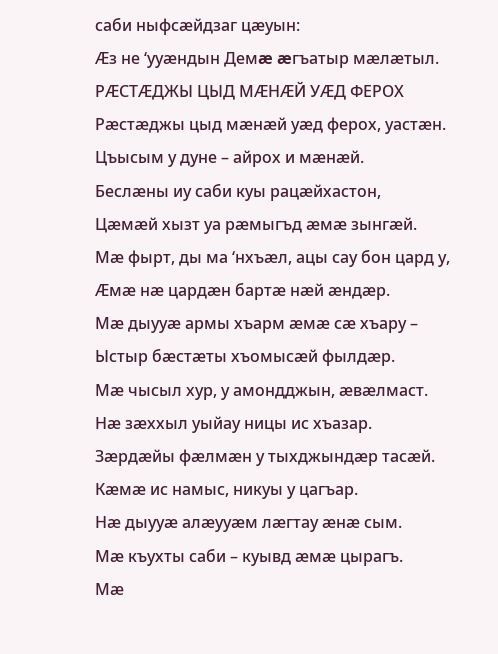саби ныфсæйдзаг цæуын:
Æз не ‘ууæндын Демæ æгъатыр мæлæтыл.
РÆСТÆДЖЫ ЦЫД МÆНÆЙ УÆД ФЕРОХ
Рæстæджы цыд мæнæй уæд ферох, уастæн.
Цъысым у дуне – айрох и мæнæй.
Беслæны иу саби куы рацæйхастон,
Цæмæй хызт уа рæмыгъд æмæ зынгæй.
Мæ фырт, ды ма ‘нхъæл, ацы сау бон цард у,
Æмæ нæ цардæн бартæ нæй æндæр.
Мæ дыууæ армы хъарм æмæ сæ хъару –
Ыстыр бæстæты хъомысæй фылдæр.
Мæ чысыл хур, у амондджын, æвæлмаст.
Нæ зæххыл уыйау ницы ис хъазар.
Зæрдæйы фæлмæн у тыхджындæр тасæй.
Кæмæ ис намыс, никуы у цагъар.
Нæ дыууæ алæууæм лæгтау æнæ сым.
Мæ къухты саби – куывд æмæ цырагъ.
Мæ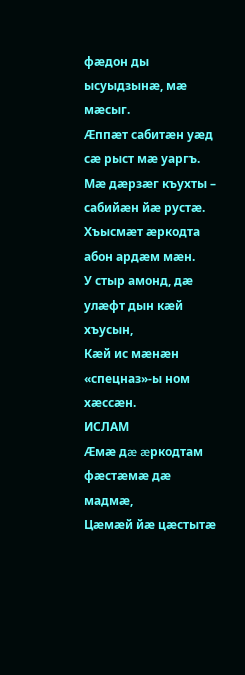фæдон ды ысуыдзынæ, мæ мæсыг.
Æппæт сабитæн уæд сæ рыст мæ уаргъ.
Мæ дæрзæг къухты – сабийæн йæ рустæ.
Хъысмæт æркодта абон ардæм мæн.
У стыр амонд, дæ улæфт дын кæй хъусын,
Кæй ис мæнæн «спецназ»-ы ном хæссæн.
ИСЛАМ
Æмæ дæ æркодтам фæстæмæ дæ мадмæ,
Цæмæй йæ цæстытæ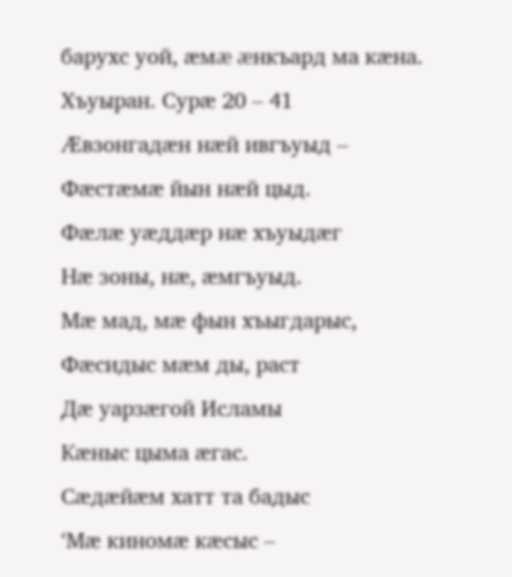барухс уой, æмæ æнкъард ма кæна.
Хъуыран. Сурæ 20 – 41
Æвзонгадæн нæй ивгъуыд –
Фæстæмæ йын нæй цыд.
Фæлæ уæддæр нæ хъуыдæг
Нæ зоны, нæ, æмгъуыд.
Мæ мад, мæ фын хъыгдарыс,
Фæсидыс мæм ды, раст
Дæ уарзæгой Исламы
Кæныс цыма æгас.
Сæдæйæм хатт та бадыс
‘Мæ киномæ кæсыс –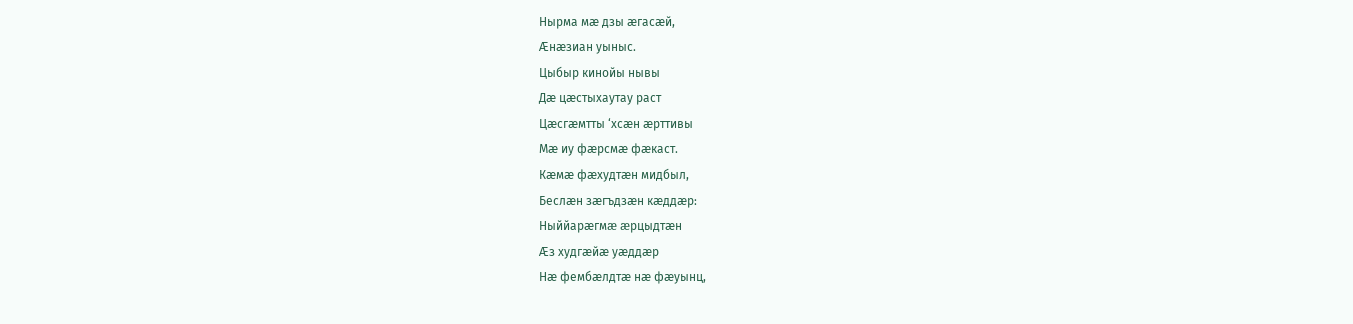Нырма мæ дзы æгасæй,
Æнæзиан уыныс.
Цыбыр кинойы нывы
Дæ цæстыхаутау раст
Цæсгæмтты ‘хсæн æрттивы
Мæ иу фæрсмæ фæкаст.
Кæмæ фæхудтæн мидбыл,
Беслæн зæгъдзæн кæддæр:
Ныййарæгмæ æрцыдтæн
Æз худгæйæ уæддæр
Нæ фембæлдтæ нæ фæуынц,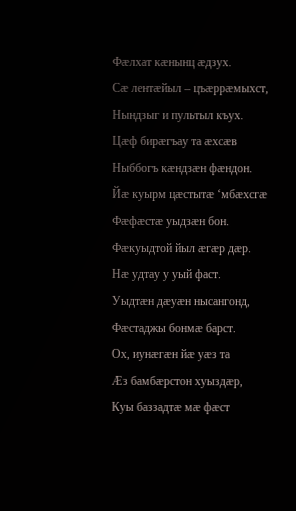Фæлхат кæнынц æдзух.
Сæ лентæйыл – цъæррæмыхст,
Нындзыг и пультыл къух.
Цæф бирæгъау та æхсæв
Ныббогъ кæндзæн фæндон.
Йæ куырм цæстытæ ‘мбæхсгæ
Фæфæстæ уыдзæн бон.
Фæкуыдтой йыл æгæр дæр.
Нæ удтау у уый фаст.
Уыдтæн дæуæн нысангонд,
Фæстаджы бонмæ барст.
Ох, иунæгæн йæ уæз та
Æз бамбæрстон хуыздæр,
Куы баззадтæ мæ фæст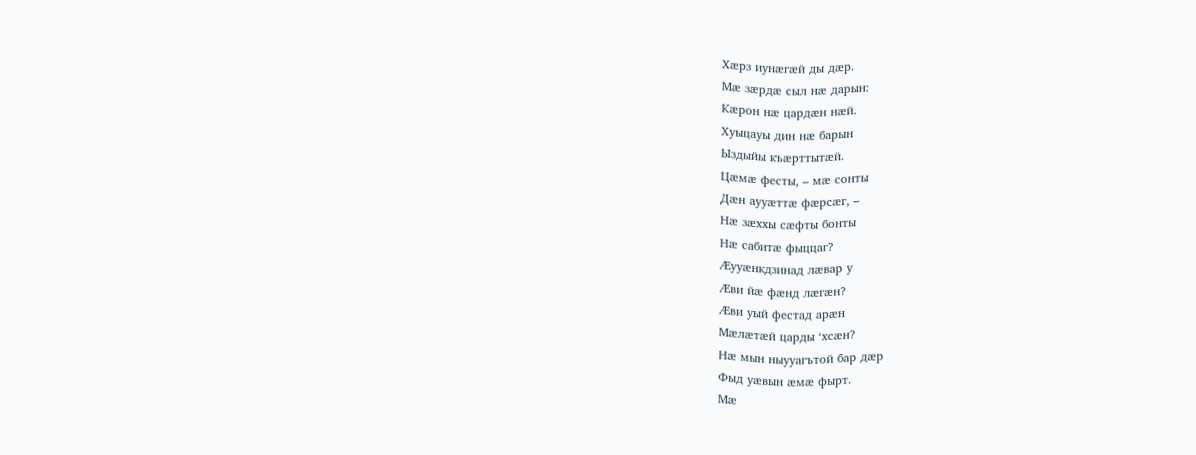Хæрз иунæгæй ды дæр.
Мæ зæрдæ сыл нæ дарын:
Кæрон нæ цардæн нæй.
Хуыцауы дин нæ барын
Ыздыйы къæрттытæй.
Цæмæ фесты, – мæ сонты
Дæн аууæттæ фæрсæг, –
Нæ зæххы сæфты бонты
Нæ сабитæ фыццаг?
Æууæнкдзинад лæвар у
Æви йæ фæнд лæгæн?
Æви уый фестад арæн
Мæлæтæй царды ‘хсæн?
Нæ мын ныууагътой бар дæр
Фыд уæвын æмæ фырт.
Мæ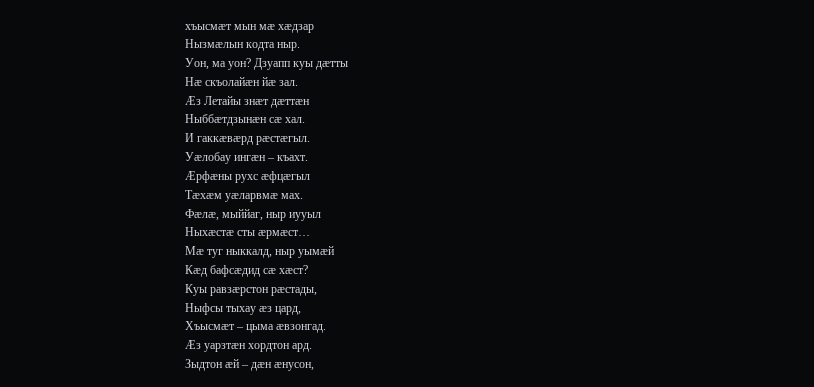хъысмæт мын мæ хæдзар
Нызмæлын кодта ныр.
Уон, ма уон? Дзуапп куы дæтты
Нæ скъолайæн йæ зал.
Æз Летайы знæт дæттæн
Ныббæтдзынæн сæ хал.
И гаккæвæрд рæстæгыл.
Уæлобау ингæн – къахт.
Æрфæны рухс æфцæгыл
Тæхæм уæларвмæ мах.
Фæлæ, мыййаг, ныр иууыл
Ныхæстæ сты æрмæст…
Мæ туг ныккалд, ныр уымæй
Кæд бафсæдид сæ хæст?
Куы равзæрстон рæстады,
Ныфсы тыхау æз цард,
Хъысмæт – цыма æвзонгад.
Æз уарзтæн хордтон ард.
Зыдтон æй – дæн æнусон,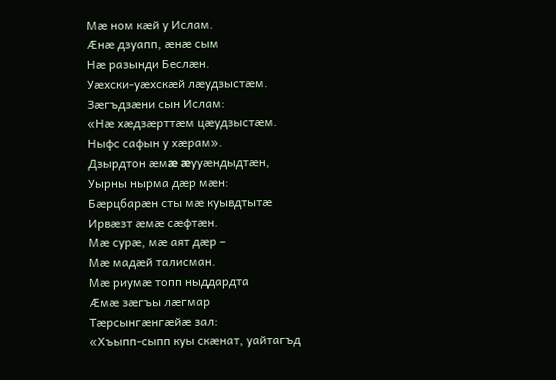Мæ ном кæй у Ислам.
Æнæ дзуапп, æнæ сым
Нæ разынди Беслæн.
Уæхски-уæхскæй лæудзыстæм.
Зæгъдзæни сын Ислам:
«Нæ хæдзæрттæм цæудзыстæм.
Ныфс сафын у хæрам».
Дзырдтон æмæ æууæндыдтæн,
Уырны нырма дæр мæн:
Бæрцбарæн сты мæ куывдтытæ
Ирвæзт æмæ сæфтæн.
Мæ сурæ, мæ аят дæр –
Мæ мадæй талисман.
Мæ риумæ топп ныддардта
Æмæ зæгъы лæгмар
Тæрсынгæнгæйæ зал:
«Хъыпп-сыпп куы скæнат, уайтагъд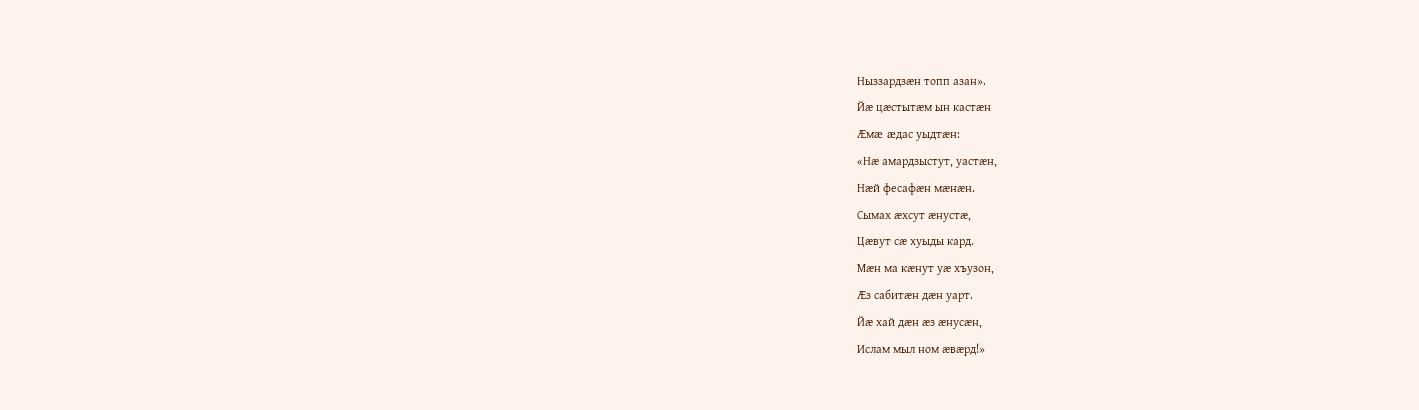Ныззардзæн топп азан».
Йæ цæстытæм ын кастæн
Æмæ æдас уыдтæн:
«Нæ амардзыстут, уастæн,
Нæй фесафæн мæнæн.
Сымах æхсут æнустæ,
Цæвут сæ хуыды кард.
Мæн ма кæнут уæ хъузон,
Æз сабитæн дæн уарт.
Йæ хай дæн æз æнусæн,
Ислам мыл ном æвæрд!»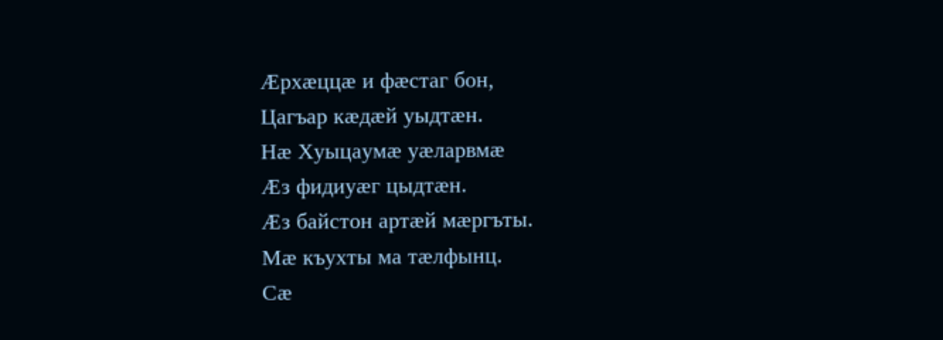Æрхæццæ и фæстаг бон,
Цагъар кæдæй уыдтæн.
Нæ Хуыцаумæ уæларвмæ
Æз фидиуæг цыдтæн.
Æз байстон артæй мæргъты.
Мæ къухты ма тæлфынц.
Сæ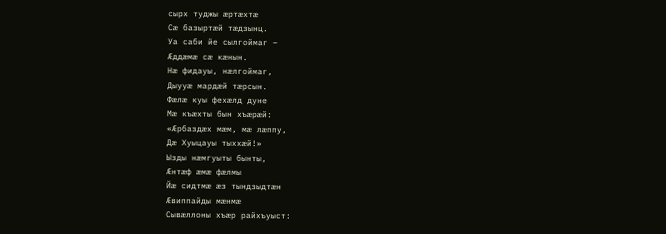сырх туджы æртæхтæ
Сæ базыртæй тæдзынц.
Уа саби йе сылгоймаг –
Æддæмæ сæ кæнын.
Нæ фидауы, нæлгоймаг,
Дыууæ мардæй тæрсын.
Фæлæ куы фехæлд дуне
Мæ къæхты бын хъæрæй:
«Æрбаздæх мæм, мæ лæппу,
Дæ Хуыцауы тыххæй!»
Ызды нæмгуыты бынты,
Æнтæф æмæ фæлмы
Йæ сидтмæ æз тындзыдтæн
Æвиппайды мæнмæ
Сывæллоны хъæр райхъуыст: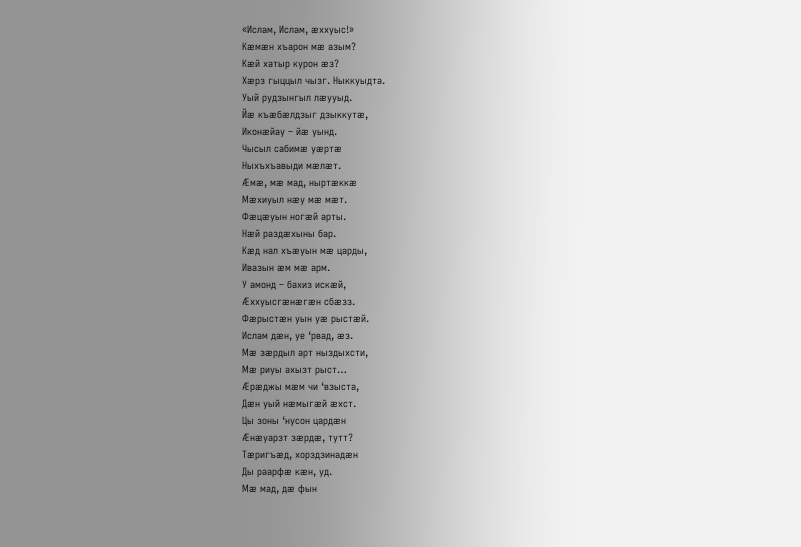«Ислам, Ислам, æххуыс!»
Кæмæн хъарон мæ азым?
Кæй хатыр курон æз?
Хæрз гыццыл чызг. Ныккуыдта.
Уый рудзынгыл лæууыд.
Йæ къæбæлдзыг дзыккутæ,
Иконæйау – йæ уынд.
Чысыл сабимæ уæртæ
Ныхъхъавыди мæлæт.
Æмæ, мæ мад, ныртæккæ
Мæхиуыл нæу мæ мæт.
Фæцæуын ногæй арты.
Нæй раздæхыны бар.
Кæд нал хъæуын мæ царды,
Ивазын æм мæ арм.
У амонд – бахиз искæй,
Æххуысгæнæгæн сбæзз.
Фæрыстæн уын уæ рыстæй.
Ислам дæн, уе ‘рвад, æз.
Мæ зæрдыл арт ныздыхсти,
Мæ риуы ахызт рыст…
Æрæджы мæм чи ‘взыста,
Дæн уый нæмыгæй æхст.
Цы зоны ‘нусон цардæн
Æнæуарзт зæрдæ, тутт?
Тæригъæд, хорздзинадæн
Ды раарфæ кæн, уд.
Мæ мад, дæ фын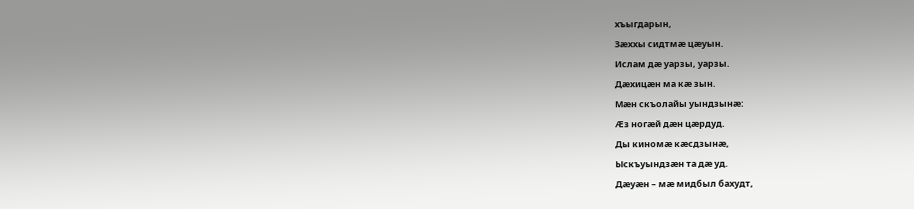хъыгдарын,
Зæххы сидтмæ цæуын.
Ислам дæ уарзы, уарзы.
Дæхицæн ма кæ зын.
Мæн скъолайы уындзынæ:
Æз ногæй дæн цæрдуд.
Ды киномæ кæсдзынæ,
Ыскъуындзæн та дæ уд.
Дæуæн – мæ мидбыл бахудт,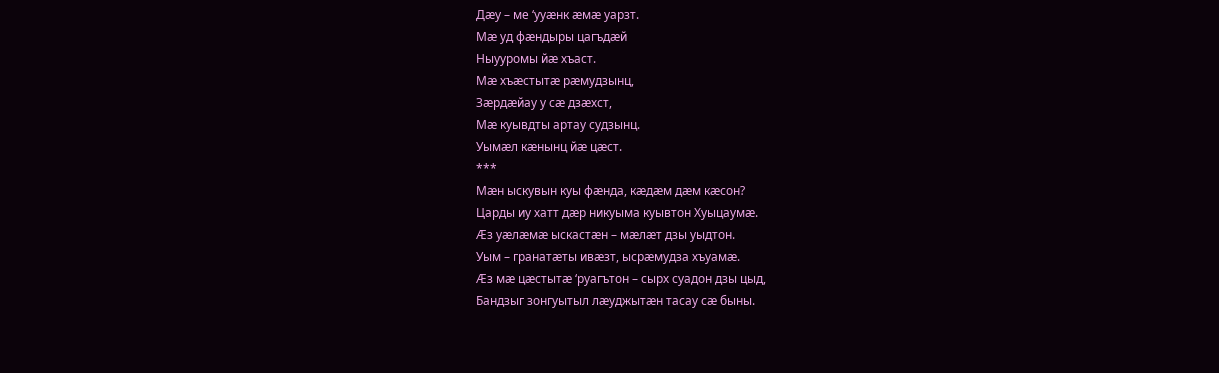Дæу – ме ‘ууæнк æмæ уарзт.
Мæ уд фæндыры цагъдæй
Ныууромы йæ хъаст.
Мæ хъæстытæ рæмудзынц,
Зæрдæйау у сæ дзæхст,
Мæ куывдты артау судзынц.
Уымæл кæнынц йæ цæст.
***
Мæн ыскувын куы фæнда, кæдæм дæм кæсон?
Царды иу хатт дæр никуыма куывтон Хуыцаумæ.
Æз уæлæмæ ыскастæн – мæлæт дзы уыдтон.
Уым – гранатæты ивæзт, ысрæмудза хъуамæ.
Æз мæ цæстытæ ‘руагътон – сырх суадон дзы цыд,
Бандзыг зонгуытыл лæуджытæн тасау сæ быны.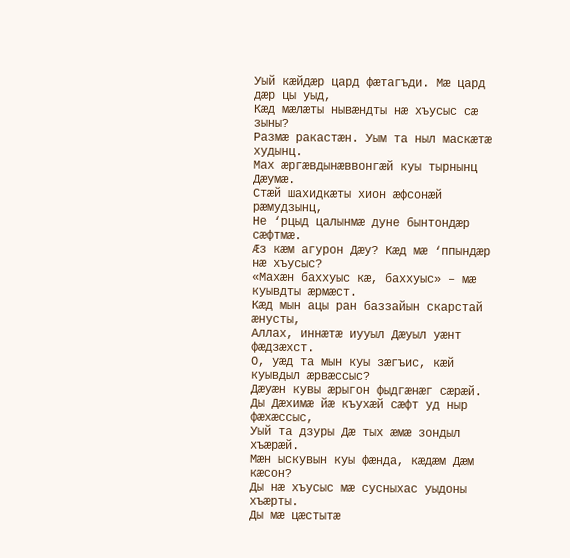Уый кæйдæр цард фæтагъди. Мæ цард дæр цы уыд,
Кæд мæлæты нывæндты нæ хъусыс сæ зыны?
Размæ ракастæн. Уым та ныл маскæтæ худынц.
Мах æргæвдынæввонгæй куы тырнынц Дæумæ.
Стæй шахидкæты хион æфсонæй рæмудзынц,
Не ‘рцыд цалынмæ дуне бынтондæр сæфтмæ.
Æз кæм агурон Дæу? Кæд мæ ‘ппындæр нæ хъусыс?
«Махæн баххуыс кæ, баххуыс» – мæ куывдты æрмæст.
Кæд мын ацы ран баззайын скарстай æнусты,
Аллах, иннæтæ иууыл Дæуыл уæнт фæдзæхст.
О, уæд та мын куы зæгъис, кæй куывдыл æрвæссыс?
Дæуæн кувы æрыгон фыдгæнæг сæрæй.
Ды Дæхимæ йæ къухæй сæфт уд ныр фæхæссыс,
Уый та дзуры Дæ тых æмæ зондыл хъæрæй.
Мæн ыскувын куы фæнда, кæдæм Дæм кæсон?
Ды нæ хъусыс мæ сусныхас уыдоны хъæрты.
Ды мæ цæстытæ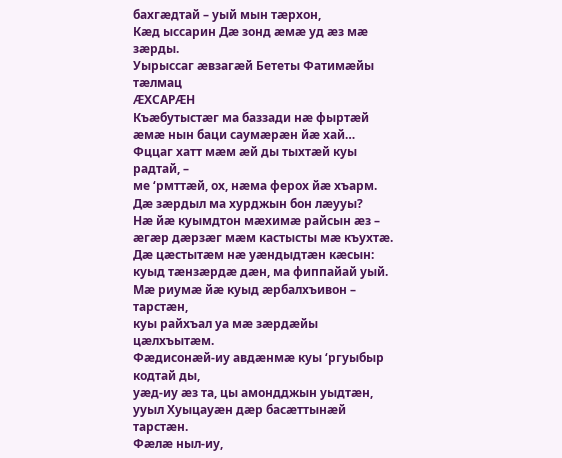бахгæдтай – уый мын тæрхон,
Кæд ыссарин Дæ зонд æмæ уд æз мæ зæрды.
Уырыссаг æвзагæй Бететы Фатимæйы тæлмац
ÆХСАРÆН
Къæбутыстæг ма баззади нæ фыртæй
æмæ нын баци саумæрæн йæ хай…
Фццаг хатт мæм æй ды тыхтæй куы радтай, –
ме ‘рмттæй, ох, нæма ферох йæ хъарм.
Дæ зæрдыл ма хурджын бон лæууы?
Нæ йæ куымдтон мæхимæ райсын æз –
æгæр дæрзæг мæм кастысты мæ къухтæ.
Дæ цæстытæм нæ уæндыдтæн кæсын:
куыд тæнзæрдæ дæн, ма фиппайай уый.
Мæ риумæ йæ куыд æрбалхъивон – тарстæн,
куы райхъал уа мæ зæрдæйы цæлхъытæм.
Фæдисонæй-иу авдæнмæ куы ‘ргуыбыр кодтай ды,
уæд-иу æз та, цы амондджын уыдтæн,
ууыл Хуыцауæн дæр басæттынæй тарстæн.
Фæлæ ныл-иу,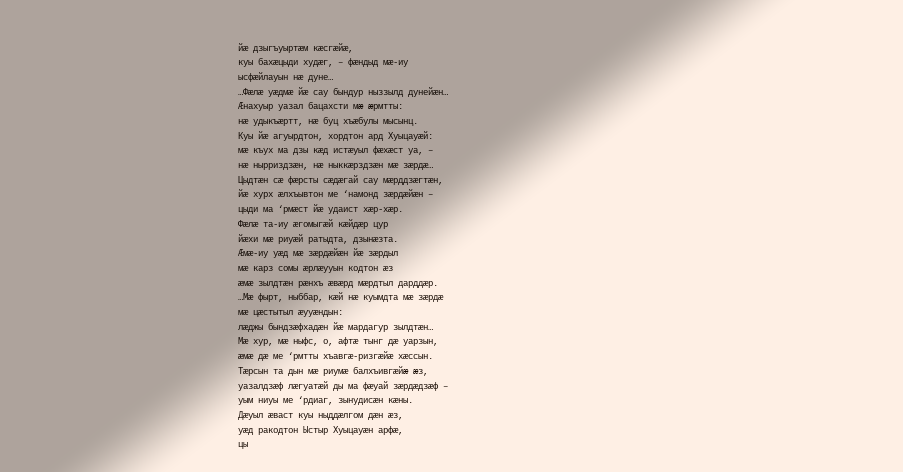йæ дзыгъуыртæм кæсгæйæ,
куы бахæцыди худæг, – фæндыд мæ-иу
ысфæйлауын нæ дуне…
…Фæлæ уæдмæ йæ сау бындур ныззылд дунейæн…
Æнахуыр уазал бацахсти мæ æрмтты:
нæ удыкъæртт, нæ буц хъæбулы мысынц.
Куы йæ агуырдтон, хордтон ард Хуыцауæй:
мæ къух ма дзы кæд истæуыл фæхæст уа, –
нæ нырриздзæн, нæ ныккæрздзæн мæ зæрдæ…
Цыдтæн сæ фæрсты сæдæгай сау мæрддзæгтæн,
йæ хурх æлхъывтон ме ‘намонд зæрдæйæн –
цыди ма ‘рмæст йæ удаист хæр-хæр.
Фæлæ та-иу æгомыгæй кæйдæр цур
йæхи мæ риуæй ратыдта, дзынæзта.
Æмæ-иу уæд мæ зæрдæйæн йæ зæрдыл
мæ карз сомы æрлæууын кодтон æз
æмæ зылдтæн рæнхъ æвæрд мæрдтыл дарддæр.
…Мæ фырт, ныббар, кæй нæ куымдта мæ зæрдæ
мæ цæстытыл æууæндын:
лæджы бындзæфхадæн йæ мардагур зылдтæн…
Мæ хур, мæ ныфс, о, афтæ тынг дæ уарзын,
æмæ дæ ме ‘рмтты хъавгæ-ризгæйæ хæссын.
Тæрсын та дын мæ риумæ балхъивгæйæ æз,
уазалдзæф лæгуатæй ды ма фæуай зæрдæдзæф –
уым ниуы ме ‘рдиаг, зынудисæн кæны.
Дæуыл æваст куы ныддæлгом дæн æз,
уæд ракодтон Ыстыр Хуыцауæн арфæ,
цы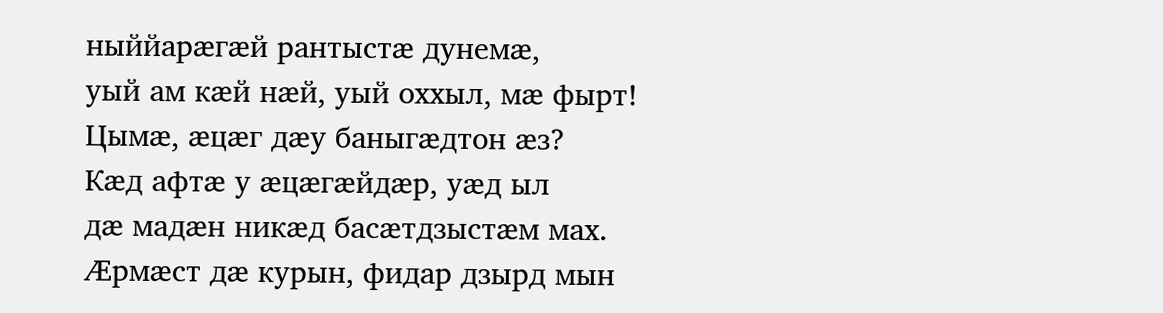ныййарæгæй рантыстæ дунемæ,
уый ам кæй нæй, уый оххыл, мæ фырт!
Цымæ, æцæг дæу баныгæдтон æз?
Кæд афтæ у æцæгæйдæр, уæд ыл
дæ мадæн никæд басæтдзыстæм мах.
Æрмæст дæ курын, фидар дзырд мын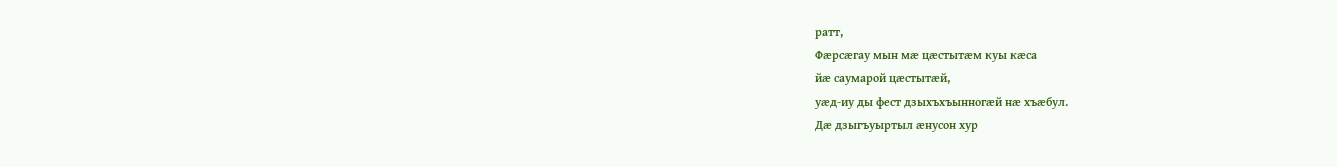ратт,
Фæрсæгау мын мæ цæстытæм куы кæса
йæ саумарой цæстытæй,
уæд-иу ды фест дзыхъхъынногæй нæ хъæбул.
Дæ дзыгъуыртыл æнусон хур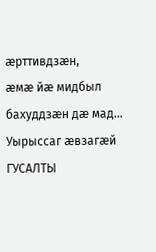æрттивдзæн,
æмæ йæ мидбыл бахуддзæн дæ мад…
Уырыссаг æвзагæй ГУСАЛТЫ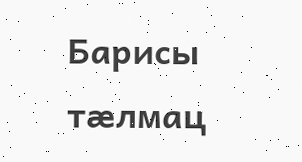Барисы тæлмац